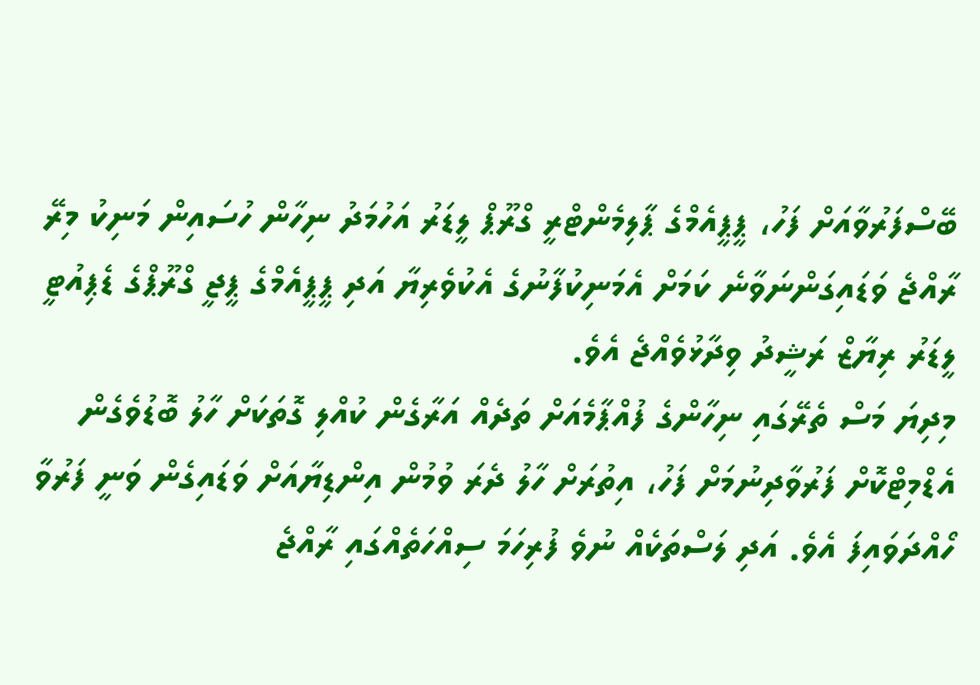ބޭސްފަރުވާއަށް ފަހު، ޕީޕީއެމްގެ ޕާލިމެންޓްރީ ގްރޫޕް ލީޑަރު އަހުމަދު ނިހާން ހުސައިން މަނިކު މިރޭ ރާއްޖެ ވަޑައިގަންނަވާނެ ކަމަށް އެމަނިކުފާނުގެ އެކުވެރިޔާ އަދި ޕީޕީއެމްގެ ޕީޖީ ގްރޫޕްގެ ޑެޕިއުޓީ ލީޑަރު ރިޔާޒް ރަޝީދު ވިދާޅުވެއްޖެ އެވެ.
މިދިޔަ މަސް ތެރޭގައި ނިހާންގެ ފުއްޕާމެއަށް ތަދެއް އަރާގެން ކުއްލި ގޮތަކަށް ހާލު ބޮޑުވެގެން އެޑްމިޓްކޮށް ފަރުވާދިނުމަށް ފަހު، އިތުރަށް ހާލު ދެރަ ވުމުން އިންޑިޔާއަށް ވަޑައިގެން ވަނީ ފަރުވާ ހޯއްދަވައިފަ އެވެ. އަދި ލަސްތަކެއް ނުވެ ފުރިހަމަ ސިއްހަތެއްގައި ރާއްޖެ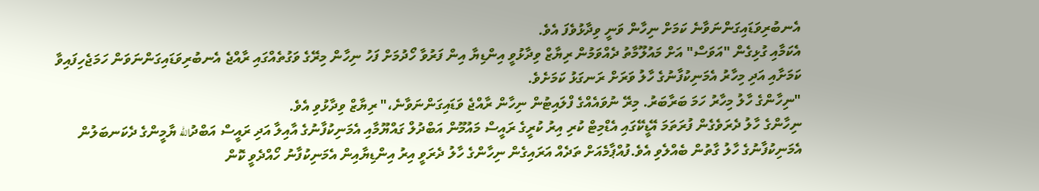އެނބުރިވަޑައިގަންނަވާނެ ކަމަށް ނިހާން ވަނީ ވިދާޅުވެފަ އެވެ.
އެކަމާއި ގުޅިގެން "އަވަސް" އަށް މައުލޫމާތު ދެއްވަމުން ރިޔާޒް ވިދާޅުވީ އިންޑިޔާ އިން ފަރުވާ ހޯދުމަށް ފަހު ނިހާން މިރޭގެ ވަގުތެއްގައި ރާއްޖެ އެނބުރިވަޑައިގަންނަވަން ހަމަޖެހިފައިވާ ކަމަށާއި އަދި މިހާރު އެމަނިކުފާނުގެ ހާލު ވަރަށް ރަނގަޅު ކަމަށެވެ.
"ނިހާންގެ ހާލު މިހާރު ހަމަ ބަރާބަރު. މިރޭ ނުވައެއްގެ ފްލައިޓުން ނިހާން ރާއްޖެ ވަޑައިގަންނަވާނެ،" ރިޔާޒް ވިދާޅުވި އެވެ.
ނިހާންގެ ހާލު ދެރަވެގެން ފުރަތަމަ އޭޑީކޭގައި އެޑްމިޓް ކުރި އިރު ކުރީގެ ރައީސް މައުމޫން އަބްދުލް ގައްޔޫމާއި އެމަނިކުފާނުގެ އާއިލާ އަދި ރައީސް އަބްދުالله ޔާމީންގެ ދެކަނބަލުން އެމަނިކުފާނުގެ ހާލު ގާތުން ބެއްލެވި އެވެ.ފުއްޕާމެއަށް ތަދެއް އަރައިގެން ނިހާންގެ ހާލު ދެރަވީ އިރު އިންޑިޔާއިން އެމަނިކުފާނު ހޯއްދެވީ ކޮން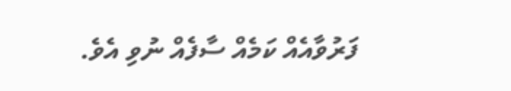ފަރުވާއެއް ކަމެއް ސާފެއް ނުވި އެވެ.